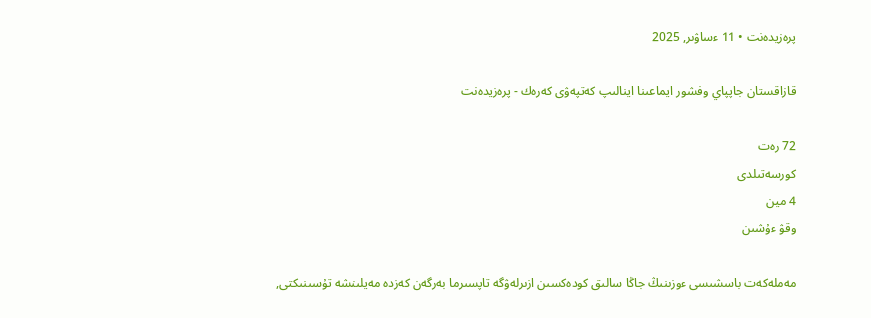پرەزيدەنت • 11 ءساۋىر, 2025

قازاقستان جاپپاي وفشور ايماعىنا اينالىپ كەتپەۋى كەرەك - پرەزيدەنت

72 رەت
كورسەتىلدى
4 مين
وقۋ ءۇشىن

مەملەكەت باسشىسى ءوزىنىڭ جاڭا سالىق كودەكسىن ازىرلەۋگە تاپسىرما بەرگەن كەزدە مەيلىنشە تۇسىنىكتى,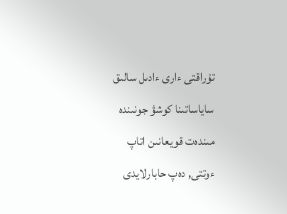تۇراقتى ءارى ءادىل سالىق ساياساتىنا كوشۋ جونىندە مىندەت قويعانىن اتاپ ءوتتى, دەپ حابارلايدى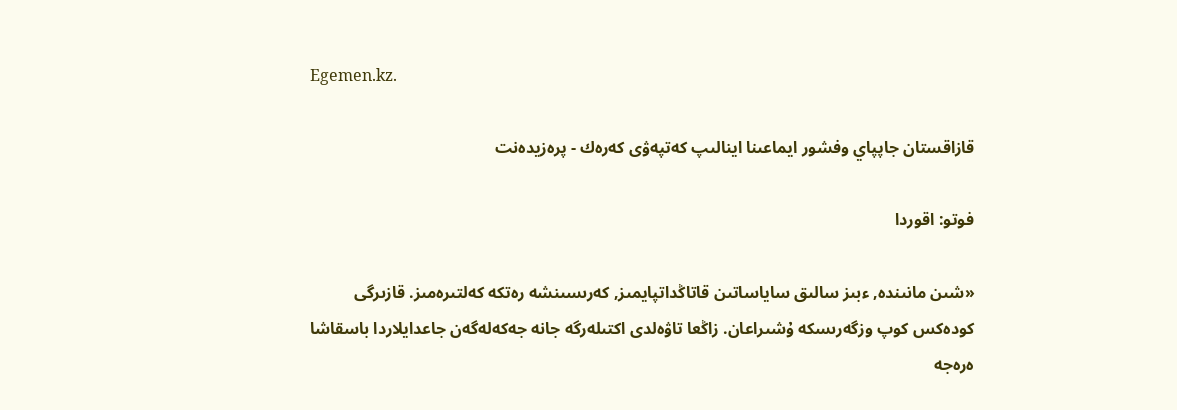Egemen.kz.

قازاقستان جاپپاي وفشور ايماعىنا اينالىپ كەتپەۋى كەرەك - پرەزيدەنت

فوتو: اقوردا

«شىن مانىندە, ءبىز سالىق ساياساتىن قاتاڭداتپايمىز, كەرىسىنشە رەتكە كەلتىرەمىز. قازىرگى كودەكس كوپ وزگەرىسكە ۇشىراعان. زاڭعا تاۋەلدى اكتىلەرگە جانە جەكەلەگەن جاعدايلاردا باسقاشا ەرەجە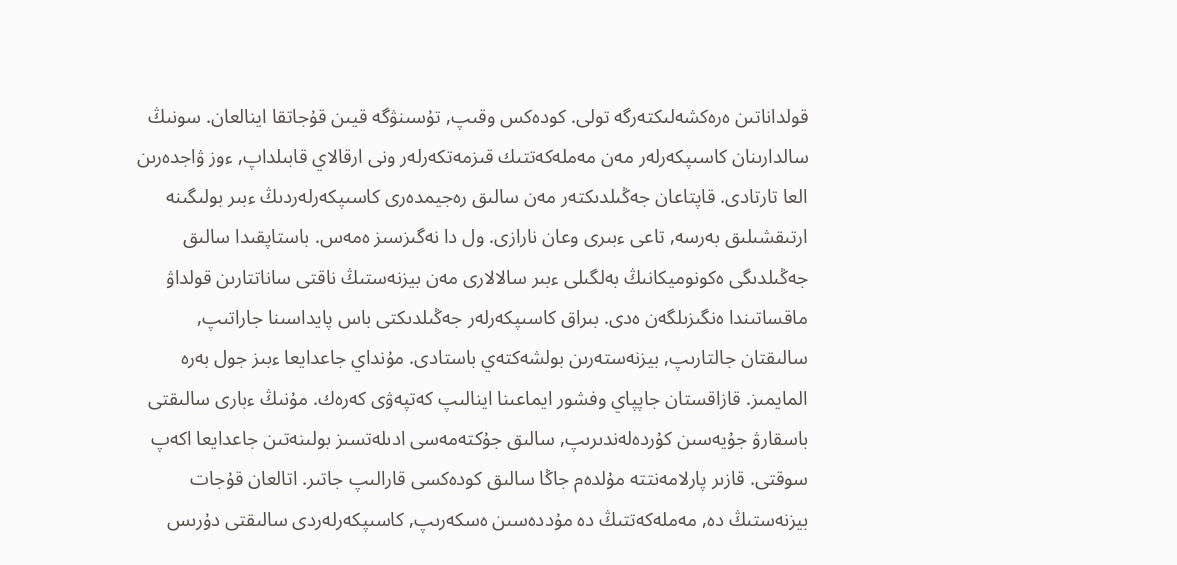قولداناتىن ەرەكشەلىكتەرگە تولى. كودەكس وقىپ, تۇسىنۋگە قيىن قۇجاتقا اينالعان. سونىڭ سالدارىنان كاسىپكەرلەر مەن مەملەكەتتىك قىزمەتكەرلەر ونى ارقالاي قابىلداپ, ءوز ۋاجدەرىن العا تارتادى. قاپتاعان جەڭىلدىكتەر مەن سالىق رەجيمدەرى كاسىپكەرلەردىڭ ءبىر بولىگىنە ارتىقشىلىق بەرسە, تاعى ءبىرى وعان نارازى. ول دا نەگىزسىز ەمەس. باستاپقىدا سالىق جەڭىلدىگى ەكونوميكانىڭ بەلگىلى ءبىر سالالارى مەن بيزنەستىڭ ناقتى ساناتتارىن قولداۋ ماقساتىندا ەنگىزىلگەن ەدى. بىراق كاسىپكەرلەر جەڭىلدىكتى باس پايداسىنا جاراتىپ, سالىقتان جالتارىپ, بيزنەستەرىن بولشەكتەي باستادى. مۇنداي جاعدايعا ءبىز جول بەرە المايمىز. قازاقستان جاپپاي وفشور ايماعىنا اينالىپ كەتپەۋى كەرەك. مۇنىڭ ءبارى سالىقتى باسقارۋ جۇيەسىن كۇردەلەندىرىپ, سالىق جۇكتەمەسى ادىلەتسىز بولىنەتىن جاعدايعا اكەپ سوقتى. قازىر پارلامەنتتە مۇلدەم جاڭا سالىق كودەكسى قارالىپ جاتىر. اتالعان قۇجات بيزنەستىڭ دە, مەملەكەتتىڭ دە مۇددەسىن ەسكەرىپ, كاسىپكەرلەردى سالىقتى دۇرىس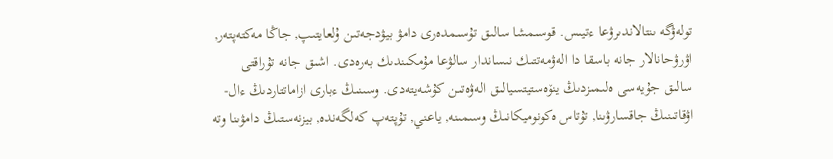تولەۋگە ىنتالاندىرۋعا ءتيىس. قوسىمشا سالىق تۇسىمدەرى دامۋ بيۋدجەتىن ۇلعايتىپ, جاڭا مەكتەپتەر, اۋرۋحانالار جانە باسقا دا الەۋمەتتىك نىساندار سالۋعا مۇمكىندىك بەرەدى. اشىق جانە تۇراقتى سالىق جۇيەسى ەلىمىزدىڭ ينۆەستيتسيالىق الەۋەتىن كۇشەيتەدى. وسىنىڭ ءبارى ازاماتتاردىڭ ءال-اۋقاتىنىڭ جاقسارۋىنا, تۇتاس ەكونوميكانىڭ وسىمىنە, ياعني, تۇپتەپ كەلگەندە, بيزنەستىڭ دامۋىنا وتە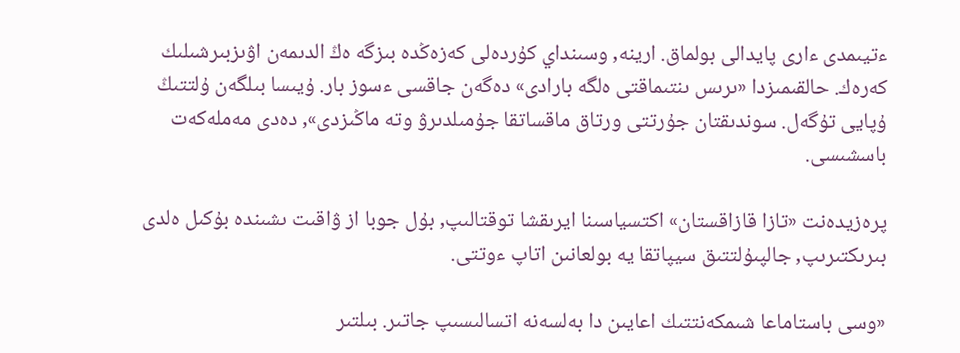ءتيىمدى ءارى پايدالى بولماق. ارينە, وسىنداي كۇردەلى كەزەڭدە بىزگە ەڭ الدىمەن اۋىزبىرشىلىك كەرەك. حالقىمىزدا «ىرىس ىنتىماقتى ەلگە بارادى» دەگەن جاقسى ءسوز بار. ۇيىسا بىلگەن ۇلتتىڭ ۇپايى تۇگەل. سوندىقتان جۇرتتى ورتاق ماقساتقا جۇمىلدىرۋ وتە ماڭىزدى», دەدى مەملەكەت باسشىسى.

پرەزيدەنت «تازا قازاقستان» اكتسياسىنا ايرىقشا توقتالىپ, بۇل جوبا از ۋاقىت ىشىندە بۇكىل ەلدى بىرىكتىرىپ, جالپىۇلتتىق سيپاتقا يە بولعانىن اتاپ ءوتتى.

«وسى باستاماعا شىمكەنتتىك اعايىن دا بەلسەنە اتسالىسىپ جاتىر. بىلتىر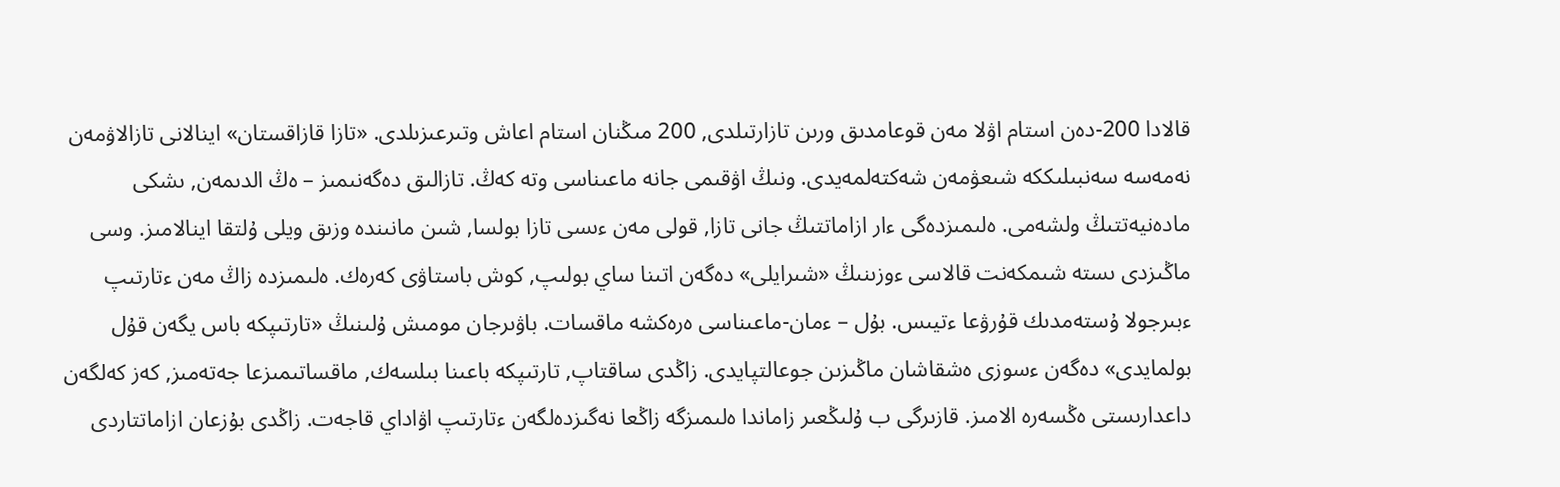قالادا 200-دەن استام اۋلا مەن قوعامدىق ورىن تازارتىلدى, 200 مىڭنان استام اعاش وتىرعىزىلدى. «تازا قازاقستان» اينالانى تازالاۋمەن نەمەسە سەنبىلىككە شىعۋمەن شەكتەلمەيدى. ونىڭ اۋقىمى جانە ماعىناسى وتە كەڭ. تازالىق دەگەنىمىز – ەڭ الدىمەن, ىشكى مادەنيەتتىڭ ولشەمى. ەلىمىزدەگى ءار ازاماتتىڭ جانى تازا, قولى مەن ءىسى تازا بولسا, شىن مانىندە وزىق ويلى ۇلتقا اينالامىز. وسى ماڭىزدى ىستە شىمكەنت قالاسى ءوزىنىڭ «شىرايلى» دەگەن اتىنا ساي بولىپ, كوش باستاۋى كەرەك. ەلىمىزدە زاڭ مەن ءتارتىپ ءبىرجولا ۇستەمدىك قۇرۋعا ءتيىس. بۇل – ءمان-ماعىناسى ەرەكشە ماقسات. باۋىرجان مومىش ۇلىنىڭ «تارتىپكە باس يگەن قۇل بولمايدى» دەگەن ءسوزى ەشقاشان ماڭىزىن جوعالتپايدى. زاڭدى ساقتاپ, تارتىپكە باعىنا بىلسەك, ماقساتىمىزعا جەتەمىز, كەز كەلگەن داعدارىستى ەڭسەرە الامىز. قازىرگى ب ۇلىڭعىر زاماندا ەلىمىزگە زاڭعا نەگىزدەلگەن ءتارتىپ اۋاداي قاجەت. زاڭدى بۇزعان ازاماتتاردى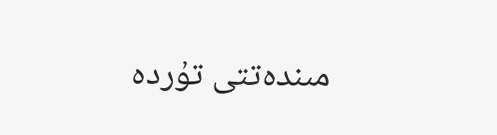مىندەتتى تۇردە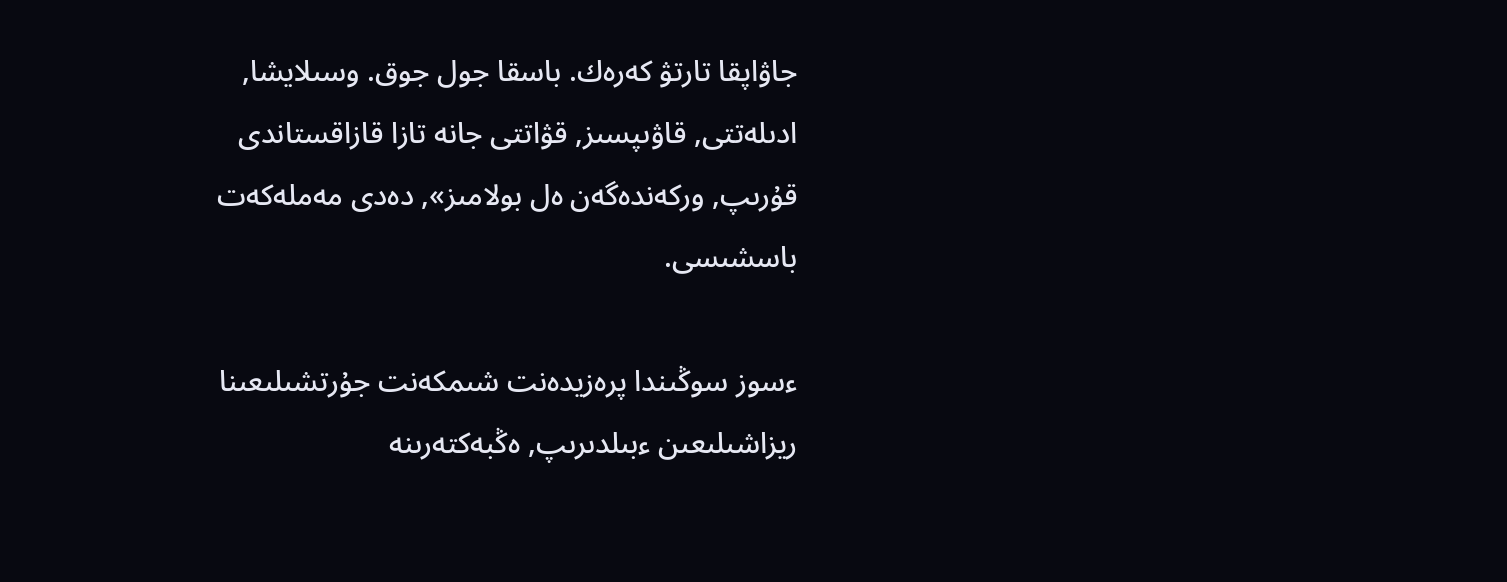جاۋاپقا تارتۋ كەرەك. باسقا جول جوق. وسىلايشا, ادىلەتتى, قاۋىپسىز, قۋاتتى جانە تازا قازاقستاندى قۇرىپ, وركەندەگەن ەل بولامىز», دەدى مەملەكەت باسشىسى.

ءسوز سوڭىندا پرەزيدەنت شىمكەنت جۇرتشىلىعىنا ريزاشىلىعىن ءبىلدىرىپ, ەڭبەكتەرىنە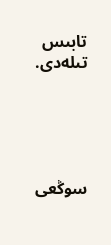تابىس تىلەدى.





سوڭعى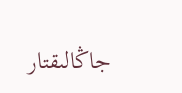جاڭالىقتار